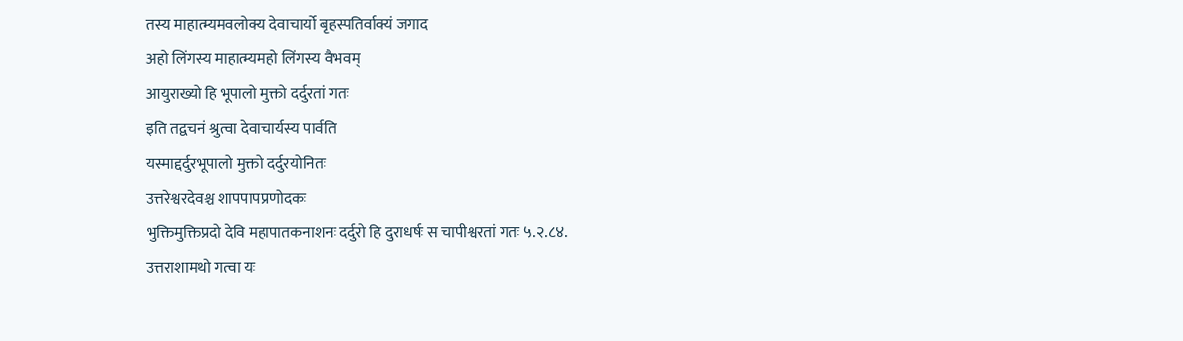तस्य माहात्म्यमवलोक्य देवाचार्यो बृहस्पतिर्वाक्यं जगाद
अहो लिंगस्य माहात्म्यमहो लिंगस्य वैभवम्
आयुराख्यो हि भूपालो मुक्तो दर्दुरतां गतः
इति तद्वचनं श्रुत्वा देवाचार्यस्य पार्वति
यस्माद्दर्दुरभूपालो मुक्तो दर्दुरयोनितः
उत्तरेश्वरदेवश्च शापपापप्रणोदकः
भुक्तिमुक्तिप्रदो देवि महापातकनाशनः दर्दुरो हि दुराधर्षः स चापीश्वरतां गतः ५.२.८४.
उत्तराशामथो गत्वा यः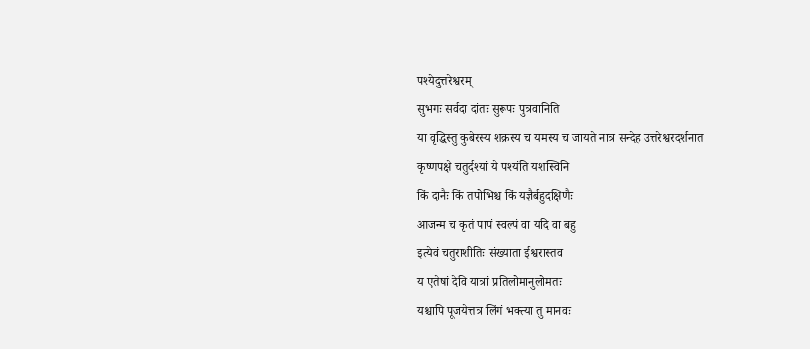पश्येदुत्तरेश्वरम्
सुभगः सर्वदा दांतः सुरूपः पुत्रवानिति
या वृद्धिस्तु कुबेरस्य शक्रस्य च यमस्य च जायते नात्र सन्देह उत्तरेश्वरदर्शनात
कृष्णपक्षे चतुर्दश्यां ये पश्यंति यशस्विनि
किं दानैः किं तपोभिश्च किं यज्ञैर्बहुदक्षिणैः
आजन्म च कृतं पापं स्वल्पं वा यदि वा बहु
इत्येवं चतुराशीतिः संख्याता ईश्वरास्तव
य एतेषां देवि यात्रां प्रतिलोमानुलोमतः
यश्चापि पूजयेत्तत्र लिंगं भक्त्या तु मानवः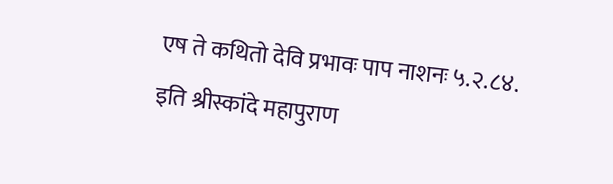एष ते कथितो देवि प्रभावः पाप नाशनः ५.२.८४.
इति श्रीस्कांदे महापुराण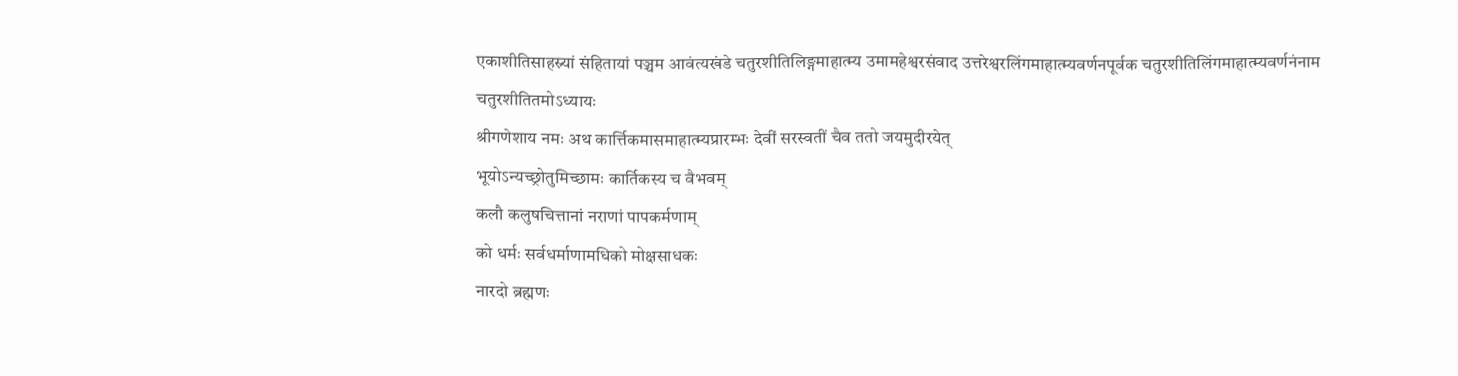एकाशीतिसाहस्र्यां संहितायां पञ्चम आवंत्यखंडे चतुरशीतिलिङ्गमाहात्म्य उमामहेश्वरसंवाद उत्तरेश्वरलिंगमाहात्म्यवर्णनपूर्वक चतुरशीतिलिंगमाहात्म्यवर्णनंनाम चतुरशीतितमोऽध्यायः
श्रीगणेशाय नमः अथ कार्त्तिकमासमाहात्म्यप्रारम्भः देवीं सरस्वतीं चैव ततो जयमुदीरयेत्
भूयोऽन्यच्छ्रोतुमिच्छामः कार्तिकस्य च वैभवम्
कलौ कलुषचित्तानां नराणां पापकर्मणाम्
को धर्मः सर्वधर्माणामधिको मोक्षसाधकः
नारदो ब्रह्मणः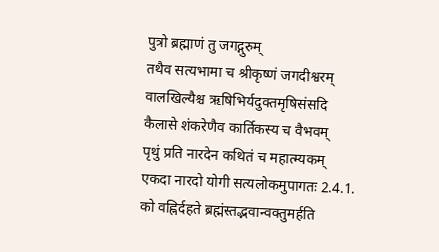पुत्रो ब्रह्माणं तु जगद्गुरुम्
तथैव सत्यभामा च श्रीकृष्णं जगदीश्वरम्
वालखिल्यैश्च ऋषिभिर्यदुक्तमृषिसंसदि
कैलासे शंकरेणैव कार्तिकस्य च वैभवम्
पृथुं प्रति नारदेन कथितं च महात्म्यकम्
एकदा नारदो योगी सत्यलोकमुपागतः 2.4.1.
को वह्निर्दहते ब्रह्मंस्तद्भवान्वक्तुमर्हति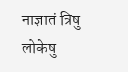नाज्ञातं त्रिषु लोकेषु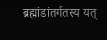ब्रह्मांडांतर्गतस्य यत्